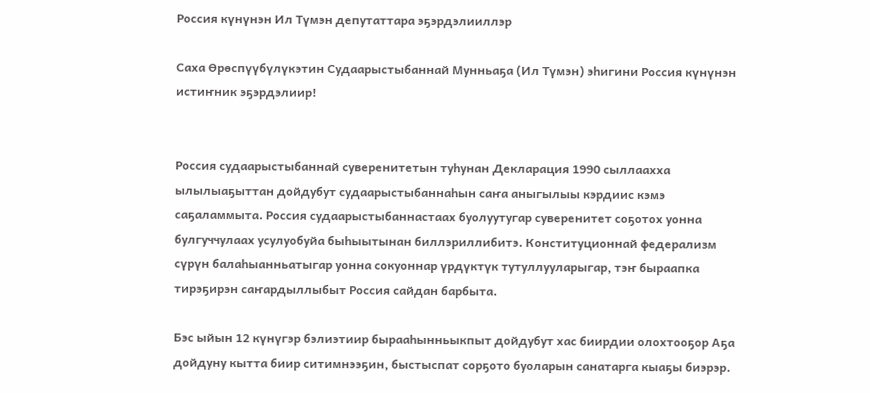Россия күнүнэн Ил Түмэн депутаттара эҕэрдэлииллэр

Саха Өрөспүүбүлүкэтин Судаарыстыбаннай Мунньаҕа (Ил Түмэн) эһигини Россия күнүнэн истиҥник эҕэрдэлиир!


Россия судаарыстыбаннай суверенитетын туһунан Декларация 1990 сыллаахха ылылыаҕыттан дойдубут судаарыстыбаннаһын саҥа аныгылыы кэрдииc кэмэ саҕаламмыта. Россия судаарыстыбаннастаах буолуутугар суверенитет соҕотох уонна булгуччулаах усулуобуйа быһыытынан биллэриллибитэ. Конституционнай федерализм сүрүн балаһыанньатыгар уонна сокуоннар үрдүктүк тутуллууларыгар, тэҥ быраапка тирэҕирэн саҥардыллыбыт Россия сайдан барбыта.

Бэс ыйын 12 күнүгэр бэлиэтиир бырааһынньыкпыт дойдубут хас биирдии олохтооҕор Аҕа дойдуну кытта биир ситимнээҕин, быстыспат сорҕото буоларын санатарга кыаҕы биэрэр.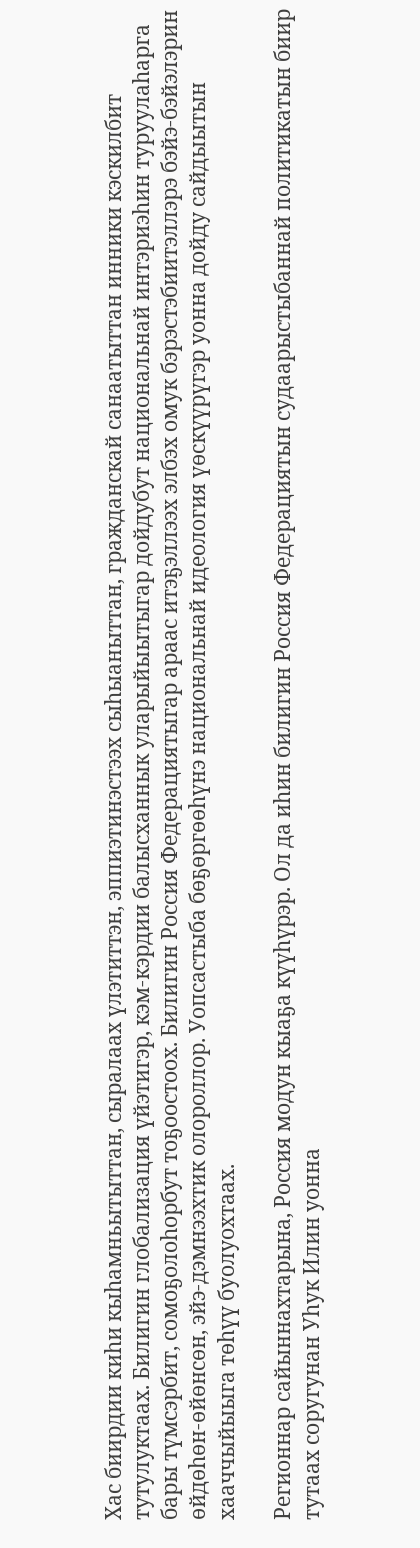Хас биирдии киһи кыһамньытыттан, сыралаах үлэтиттэн, эппиэтинэстээх сыһыаныттан, гражданскай санаатыттан инники кэскилбит тутулуктаах. Билигин глобализация үйэтигэр, кэм-кэрдии балысханнык уларыйыытыгар дойдубут национальнай интэриэһин туруулаһарга бары түмсэрбит, сомоҕолоһорбут тоҕоостоох. Билигин Россия Федерациятыгар араас итэҕэллээх элбэх омук бэрэстэбиитэллэрэ бэйэ-бэйэлэрин өйдөһөн-өйөнсөн, эйэ-дэмнээхтик олороллор. Уопсастыба бөҕөргөөһүнэ национальнай идеология үөскүүрүгэр уонна дойду сайдыытын хааччыйыыга төһүү буолуохтаах.

Регионнар сайыннахтарына, Россия модун кыаҕа күүһүрэр. Ол да иһин билигин Россия Федерациятын судаарыстыбаннай политикатын биир тутаах соругунан Уһук Илин уонна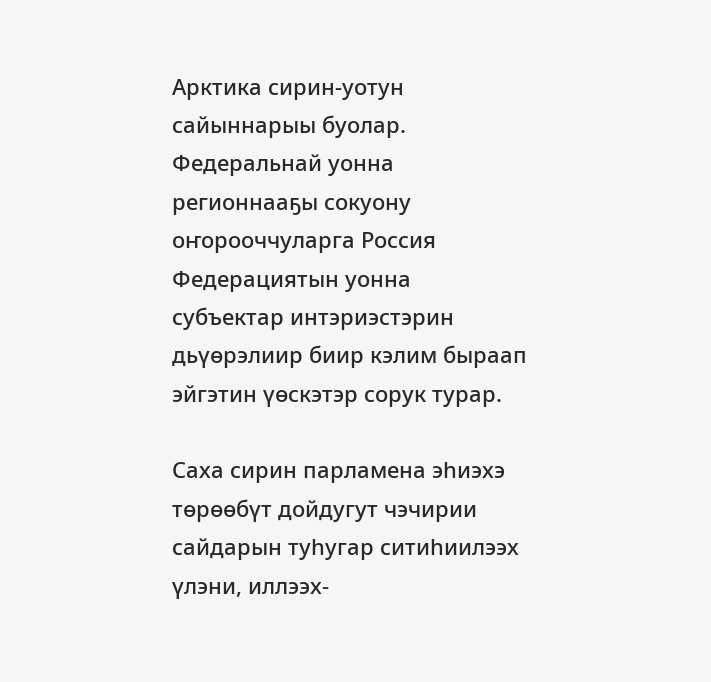Арктика сирин-уотун сайыннарыы буолар. Федеральнай уонна регионнааҕы сокуону оҥорооччуларга Россия Федерациятын уонна субъектар интэриэстэрин дьүөрэлиир биир кэлим быраап эйгэтин үөскэтэр сорук турар.

Саха сирин парламена эһиэхэ төрөөбүт дойдугут чэчирии сайдарын туһугар ситиһиилээх үлэни, иллээх-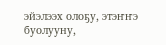эйэлээх олоҕу, этэҥҥэ буолууну,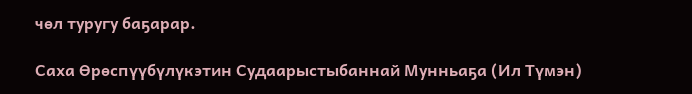чөл туругу баҕарар.

Саха Өрөспүүбүлүкэтин Судаарыстыбаннай Мунньаҕа (Ил Түмэн)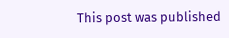This post was published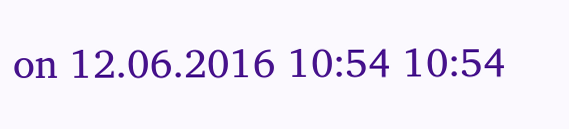on 12.06.2016 10:54 10:54